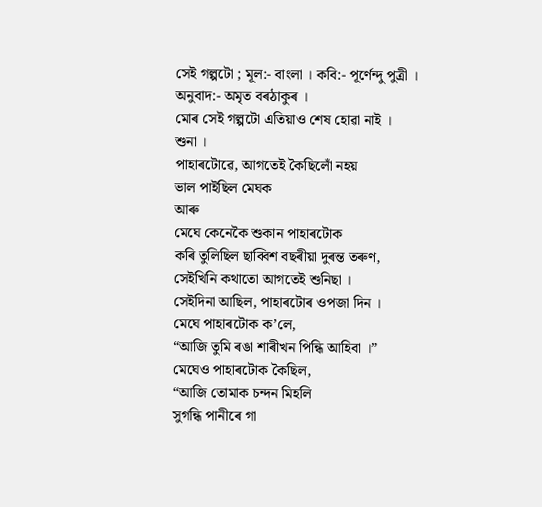সেই গল্পটো ; মূল:- বাংলা । কবি:- পূৰ্ণেন্দু পুত্ৰী ।
অনুবাদ:- অমৃত বৰঠাকুৰ ।
মোৰ সেই গল্পটো এতিয়াও শেষ হোৱা নাই ।
শুনা ।
পাহাৰটোৱে, আগতেই কৈছিলোঁ নহয়
ভাল পাইছিল মেঘক
আৰু
মেঘে কেনেকৈ শুকান পাহাৰটোক
কৰি তুলিছিল ছাব্বিশ বছৰীয়া দুৰন্ত তৰুণ,
সেইখিনি কথাতো আগতেই শুনিছা ।
সেইদিনা আছিল, পাহাৰটোৰ ওপজা দিন ।
মেঘে পাহাৰটোক ক’লে,
“আজি তুমি ৰঙা শাৰীখন পিন্ধি আহিবা ।”
মেঘেও পাহাৰটোক কৈছিল,
“আজি তোমাক চন্দন মিহলি
সুগন্ধি পানীৰে গা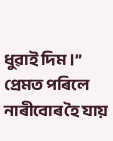ধুৱাই দিম ।”
প্ৰেমত পৰিলে নাৰীবোৰ হৈ যায়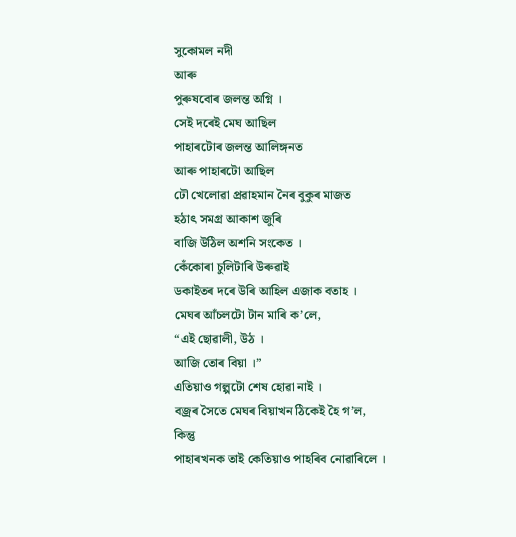সুকোমল নদী
আৰু
পুৰুষবোৰ জলন্ত অগ্নি ।
সেই দৰেই মেঘ আছিল
পাহাৰটোৰ জলন্ত আলিঙ্গনত
আৰু পাহাৰটো আছিল
ঢৌ খেলোৱা প্ৰৱাহমান নৈৰ বুকুৰ মাজত
হঠাৎ সমগ্ৰ আকাশ জুৰি
বাজি উঠিল অশনি সংকেত ।
কেঁকোৰা চুলিটাৰি উৰুৱাই
ডকাইতৰ দৰে উৰি আহিল এজাক বতাহ ।
মেঘৰ আঁচলটো টান মাৰি ক’লে,
“এই ছোৱালী, উঠ ।
আজি তোৰ বিয়া ।”
এতিয়াও গল্পটো শেষ হোৱা নাই ।
বজ্ৰৰ সৈতে মেঘৰ বিয়াখন ঠিকেই হৈ গ’ল,
কিন্তু
পাহাৰখনক তাই কেতিয়াও পাহৰিব নোৱাৰিলে ।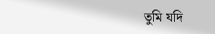তুমি যদি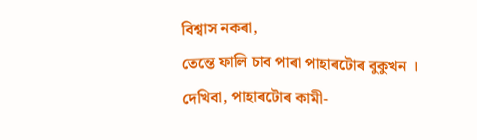বিশ্বাস নকৰা,
তেন্তে ফালি চাব পাৰা পাহাৰটোৰ বুকুখন ।
দেখিবা, পাহাৰটোৰ কামী-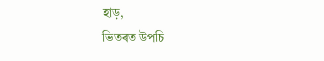হাড়,
ভিতৰত উপচি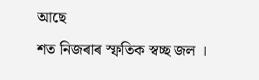আছে
শত নিজৰাৰ স্ফতিক স্বচ্ছ জল ।